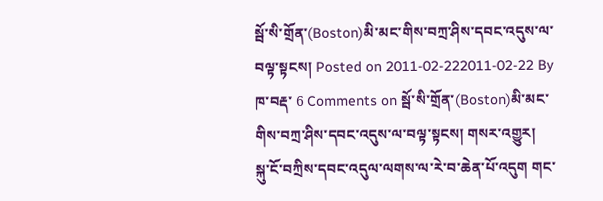སྦོ་སི་གྲོན་(Boston)མི་མང་གིས་བཀྲ་ཤིས་དབང་འདུས་ལ་བལྟ་སྟངས། Posted on 2011-02-222011-02-22 By ཁ་བརྡ་ 6 Comments on སྦོ་སི་གྲོན་(Boston)མི་མང་གིས་བཀྲ་ཤིས་དབང་འདུས་ལ་བལྟ་སྟངས། གསར་འགྱུར།
སྐུ་ངོ་བཀྲིས་དབང་འདུལ་ལགས་ལ་རེ་བ་ཆེན་པོ་འདུག གང་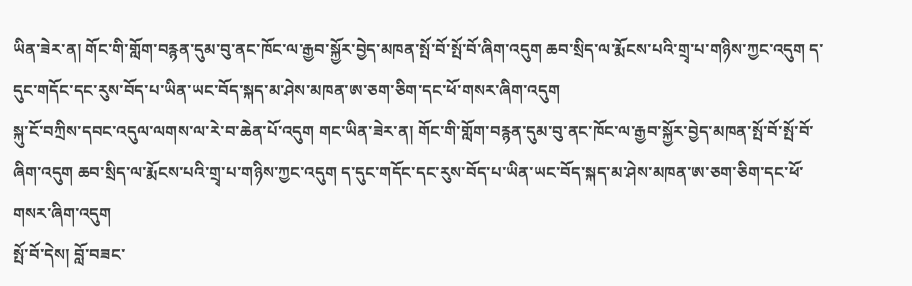ཡིན་ཟེར་ན། གོང་གི་གློག་བརྙན་དུམ་བུ་ནང་ཁོང་ལ་རྒྱབ་སྐྱོར་བྱེད་མཁན་སྤོ་བོ་སྤོ་བོ་ཞིག་འདུག ཆབ་སྲིད་ལ་རྨོངས་པའི་གྲྭ་པ་གཉིས་ཀྱང་འདུག ད་དུང་གདོང་དང་རུས་བོད་པ་ཡིན་ཡང་བོད་སྐད་མ་ཤེས་མཁན་ཨ་ཅག་ཅིག་དང་ཕོ་གསར་ཞིག་འདུག
སྐུ་ངོ་བཀྲིས་དབང་འདུལ་ལགས་ལ་རེ་བ་ཆེན་པོ་འདུག གང་ཡིན་ཟེར་ན། གོང་གི་གློག་བརྙན་དུམ་བུ་ནང་ཁོང་ལ་རྒྱབ་སྐྱོར་བྱེད་མཁན་སྤོ་བོ་སྤོ་བོ་ཞིག་འདུག ཆབ་སྲིད་ལ་རྨོངས་པའི་གྲྭ་པ་གཉིས་ཀྱང་འདུག ད་དུང་གདོང་དང་རུས་བོད་པ་ཡིན་ཡང་བོད་སྐད་མ་ཤེས་མཁན་ཨ་ཅག་ཅིག་དང་ཕོ་གསར་ཞིག་འདུག
སྤོ་བོ་དེས། བློ་བཟང་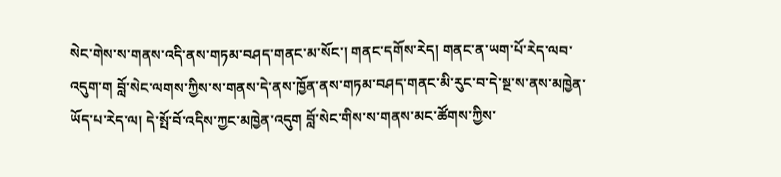སེང་གེས་ས་གནས་འདི་ནས་གཏམ་བཤད་གནང་མ་སོང་། གནང་དགོས་རེད། གནང་ན་ཡག་པོ་རེད་ལབ་འདུག་ག བློ་སེང་ལགས་ཀྱིས་ས་གནས་དེ་ནས་ཁྱོན་ནས་གཏམ་བཤད་གནང་མི་རུང་བ་དེ་སྔ་ས་ནས་མཁྱེན་ཡོད་པ་རེད་ལ། དེ་སྤོ་བོ་འདིས་ཀྱང་མཁྱེན་འདུག བློ་སེང་གིས་ས་གནས་མང་ཚོགས་ཀྱིས་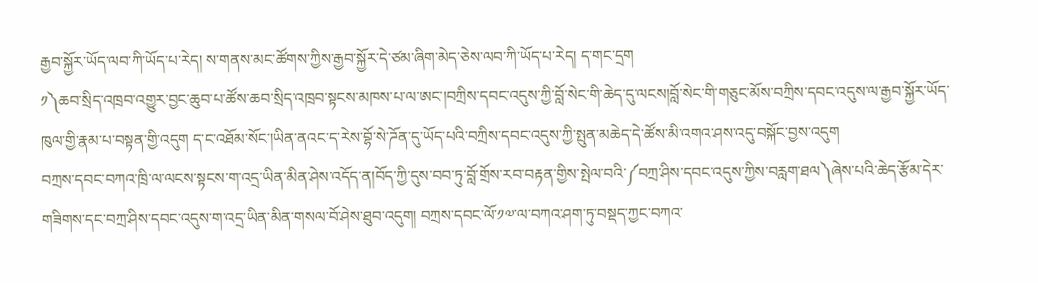རྒྱབ་སྐྱོར་ཡོད་ལབ་ཀི་ཡོད་པ་རེད། ས་གནས་མང་ཚོགས་ཀྱིས་རྒྱབ་སྐྱོར་དེ་ཙམ་ཞིག་མེད་ཅེས་ལབ་ཀི་ཡོད་པ་རེད། ད་གང་དྲག
༡༽ཆབ་སྲིད་འཁྲབ་འགྱུར་བྱང་ཆུབ་པ་ཚོས་ཆབ་སྲིད་འཁྲབ་སྟངས་མཁས་པ་ལ་ཨང་།བཀྲིས་དབང་འདུས་ཀྱི་བློ་སེང་གི་ཆེད་དུ་ལངས།བློ་སེང་གི་གཅུང་མོས་བཀྲིས་དབང་འདུས་ལ་རྒྱབ་སྐྱོར་ཡོད་ཁུལ་གྱི་རྣམ་པ་བསྟན་གྱི་འདུག ད་ང་འཐོམ་སོང་།ཡིན་ནའང་ད་རེས་བྷོ་སེ་ཌོན་དུ་ཡོད་པའི་བཀྲིས་དབང་འདུས་ཀྱི་སྤུན་མཆེད་དེ་ཚོས་མི་འགའ་ཤས་འདུ་བསྐོང་བྱས་འདུག
བཀྲས་དབང་བཀའ་ཁྲི་ལ་ལངས་སྟངས་ག་འདྲ་ཡིན་མིན་ཤེས་འདོད་ན།བོད་ཀྱི་དུས་བབ་ཏུ་བློ་གྲོས་རབ་བརྟན་གྱིས་སྤེལ་བའི་༼བཀྲ་ཤིས་དབང་འདུས་ཀྱིས་བརླག་ཐལ༽ཞེས་པའི་ཆེད་རྩོམ་དེར་གཟིགས་དང་བཀྲ་ཤིས་དབང་འདུས་ག་འདྲ་ཡིན་མིན་གསལ་བོ་ཤེས་ཐུབ་འདུག། བཀྲས་དབང་ལོ་༡༧་ལ་བཀའ་ཤག་ཏུ་བསྡད་ཀྱང་བཀའ་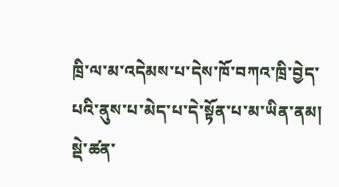ཁྲི་ལ་མ་འདེམས་པ་དེས་ཁོ་བཀའ་ཁྲི་བྱེད་པའི་ནུས་པ་མེད་པ་དེ་སྟོན་པ་མ་ཡིན་ནམ། སྡེ་ཚན་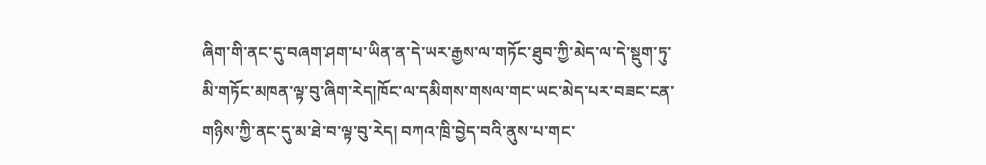ཞིག་གི་ནང་དུ་བཞག་ཤག་པ་ཡིན་ན་དེ་ཡར་རྒྱས་ལ་གཏོང་ཐུབ་ཀྱི་མེད་ལ་དེ་སྡུག་ཏུ་མི་གཏོང་མཁན་ལྟ་བུ་ཞིག་རེད།ཁོང་ལ་དམིགས་གསལ་གང་ཡང་མེད་པར་བཟང་ངན་གཉིས་ཀྱི་ནང་དུ་མ་ཐེ་བ་ལྟ་བུ་རེད། བཀའ་ཁྲི་བྱེད་བའི་ནུས་པ་གང་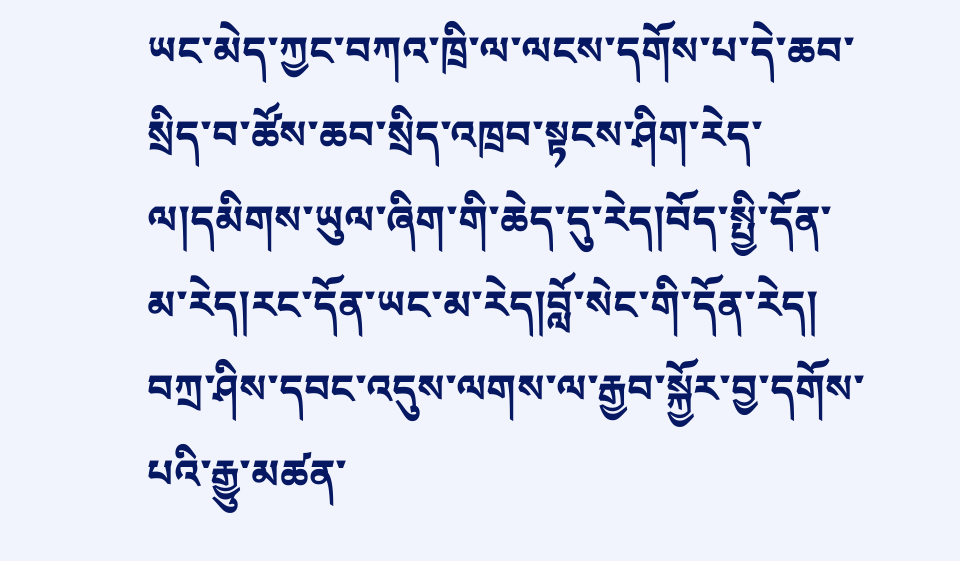ཡང་མེད་ཀྱང་བཀའ་ཁྲི་ལ་ལངས་དགོས་པ་དེ་ཆབ་སྲིད་བ་ཚོས་ཆབ་སྲིད་འཁྲབ་སྟངས་ཤིག་རེད་ལ།དམིགས་ཡུལ་ཞིག་གི་ཆེད་དུ་རེད།བོད་སྤྱི་དོན་མ་རེད།རང་དོན་ཡང་མ་རེད།བློ་སེང་གི་དོན་རེད།
བཀྲ་ཤིས་དབང་འདུས་ལགས་ལ་རྒྱབ་སྐྱོར་བྱ་དགོས་པའི་རྒྱུ་མཚན་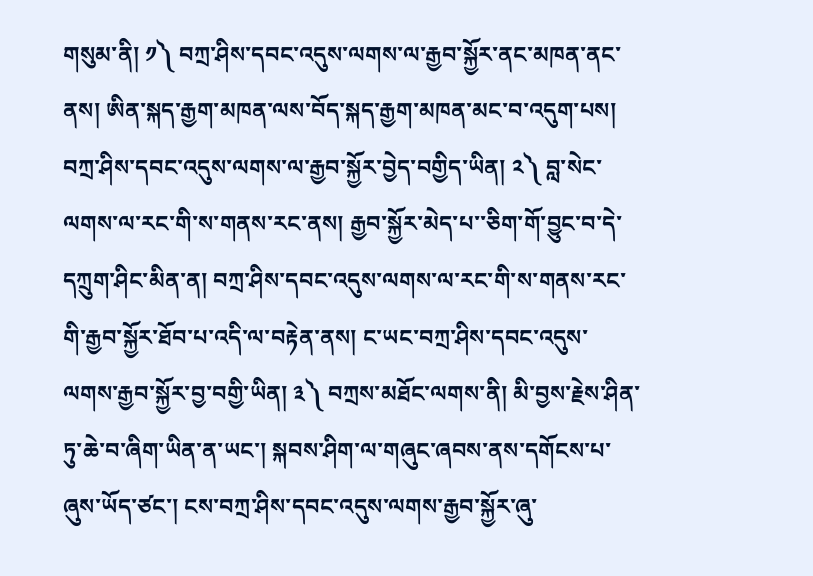གསུམ་ནི། ༡༽ བཀྲ་ཤིས་དབང་འདུས་ལགས་ལ་རྒྱབ་སྐྱོར་ནང་མཁན་ནང་ནས། ཨིན་སྐད་རྒྱག་མཁན་ལས་བོད་སྐད་རྒྱག་མཁན་མང་བ་འདུག་པས། བཀྲ་ཤིས་དབང་འདུས་ལགས་ལ་རྒྱབ་སྐྱོར་བྱེད་བགྱིད་ཡིན། ༢༽ བླ་སེང་ལགས་ལ་རང་གི་ས་གནས་རང་ནས། རྒྱབ་སྐྱོར་མེད་པ་་ཅིག་གོ་བྱུང་བ་དེ་དཀྲུག་ཤིང་མིན་ན། བཀྲ་ཤིས་དབང་འདུས་ལགས་ལ་རང་གི་ས་གནས་རང་གི་རྒྱབ་སྐྱོར་ཐོབ་པ་འདི་ལ་བརྟེན་ནས། ང་ཡང་བཀྲ་ཤིས་དབང་འདུས་ལགས་རྒྱབ་སྐྱོར་བྱ་བགྱི་ཡིན། ༣༽ བཀྲས་མཐོང་ལགས་ནི། མི་བྱས་རྗེས་ཤིན་ཏུ་ཆེ་བ་ཞིག་ཡིན་ན་ཡང་། སྐབས་ཤིག་ལ་གཞུང་ཞབས་ནས་དགོངས་པ་ཞུས་ཡོད་ཙང་། ངས་བཀྲ་ཤིས་དབང་འདུས་ལགས་རྒྱབ་སྐྱོར་ཞུ་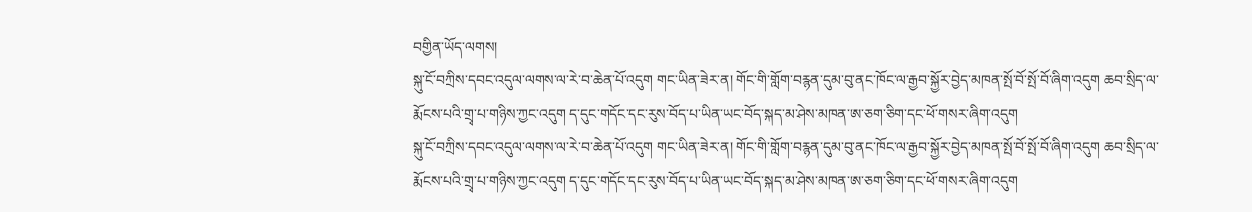བགྱིན་ཡོད་ལགས།
སྐུ་ངོ་བཀྲིས་དབང་འདུལ་ལགས་ལ་རེ་བ་ཆེན་པོ་འདུག གང་ཡིན་ཟེར་ན། གོང་གི་གློག་བརྙན་དུམ་བུ་ནང་ཁོང་ལ་རྒྱབ་སྐྱོར་བྱེད་མཁན་སྤོ་བོ་སྤོ་བོ་ཞིག་འདུག ཆབ་སྲིད་ལ་རྨོངས་པའི་གྲྭ་པ་གཉིས་ཀྱང་འདུག ད་དུང་གདོང་དང་རུས་བོད་པ་ཡིན་ཡང་བོད་སྐད་མ་ཤེས་མཁན་ཨ་ཅག་ཅིག་དང་ཕོ་གསར་ཞིག་འདུག
སྐུ་ངོ་བཀྲིས་དབང་འདུལ་ལགས་ལ་རེ་བ་ཆེན་པོ་འདུག གང་ཡིན་ཟེར་ན། གོང་གི་གློག་བརྙན་དུམ་བུ་ནང་ཁོང་ལ་རྒྱབ་སྐྱོར་བྱེད་མཁན་སྤོ་བོ་སྤོ་བོ་ཞིག་འདུག ཆབ་སྲིད་ལ་རྨོངས་པའི་གྲྭ་པ་གཉིས་ཀྱང་འདུག ད་དུང་གདོང་དང་རུས་བོད་པ་ཡིན་ཡང་བོད་སྐད་མ་ཤེས་མཁན་ཨ་ཅག་ཅིག་དང་ཕོ་གསར་ཞིག་འདུག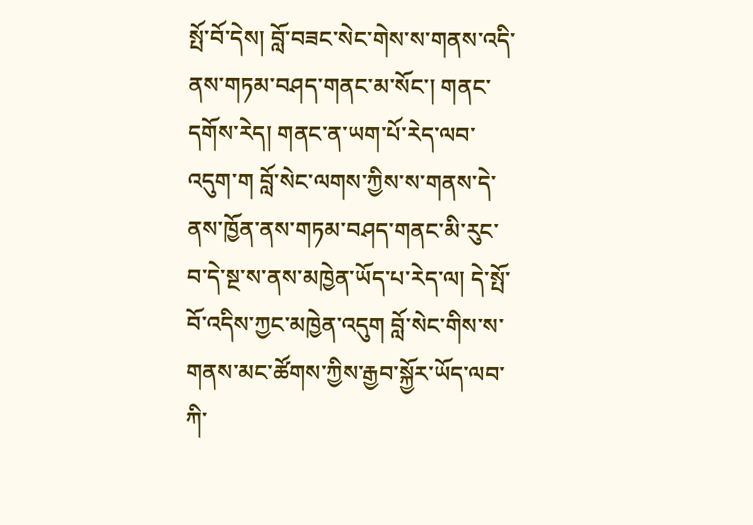སྤོ་བོ་དེས། བློ་བཟང་སེང་གེས་ས་གནས་འདི་ནས་གཏམ་བཤད་གནང་མ་སོང་། གནང་དགོས་རེད། གནང་ན་ཡག་པོ་རེད་ལབ་འདུག་ག བློ་སེང་ལགས་ཀྱིས་ས་གནས་དེ་ནས་ཁྱོན་ནས་གཏམ་བཤད་གནང་མི་རུང་བ་དེ་སྔ་ས་ནས་མཁྱེན་ཡོད་པ་རེད་ལ། དེ་སྤོ་བོ་འདིས་ཀྱང་མཁྱེན་འདུག བློ་སེང་གིས་ས་གནས་མང་ཚོགས་ཀྱིས་རྒྱབ་སྐྱོར་ཡོད་ལབ་ཀི་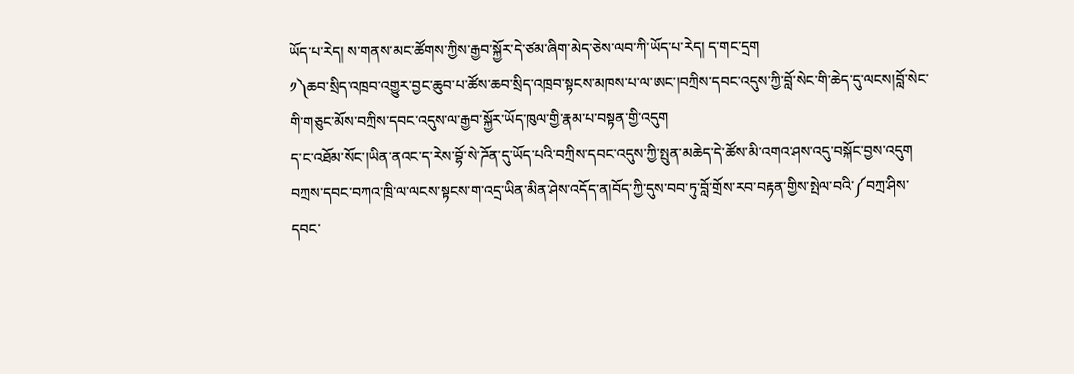ཡོད་པ་རེད། ས་གནས་མང་ཚོགས་ཀྱིས་རྒྱབ་སྐྱོར་དེ་ཙམ་ཞིག་མེད་ཅེས་ལབ་ཀི་ཡོད་པ་རེད། ད་གང་དྲག
༡༽ཆབ་སྲིད་འཁྲབ་འགྱུར་བྱང་ཆུབ་པ་ཚོས་ཆབ་སྲིད་འཁྲབ་སྟངས་མཁས་པ་ལ་ཨང་།བཀྲིས་དབང་འདུས་ཀྱི་བློ་སེང་གི་ཆེད་དུ་ལངས།བློ་སེང་གི་གཅུང་མོས་བཀྲིས་དབང་འདུས་ལ་རྒྱབ་སྐྱོར་ཡོད་ཁུལ་གྱི་རྣམ་པ་བསྟན་གྱི་འདུག
ད་ང་འཐོམ་སོང་།ཡིན་ནའང་ད་རེས་བྷོ་སེ་ཌོན་དུ་ཡོད་པའི་བཀྲིས་དབང་འདུས་ཀྱི་སྤུན་མཆེད་དེ་ཚོས་མི་འགའ་ཤས་འདུ་བསྐོང་བྱས་འདུག
བཀྲས་དབང་བཀའ་ཁྲི་ལ་ལངས་སྟངས་ག་འདྲ་ཡིན་མིན་ཤེས་འདོད་ན།བོད་ཀྱི་དུས་བབ་ཏུ་བློ་གྲོས་རབ་བརྟན་གྱིས་སྤེལ་བའི་༼བཀྲ་ཤིས་དབང་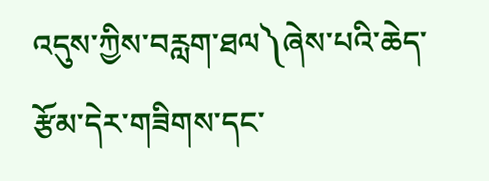འདུས་ཀྱིས་བརླག་ཐལ༽ཞེས་པའི་ཆེད་རྩོམ་དེར་གཟིགས་དང་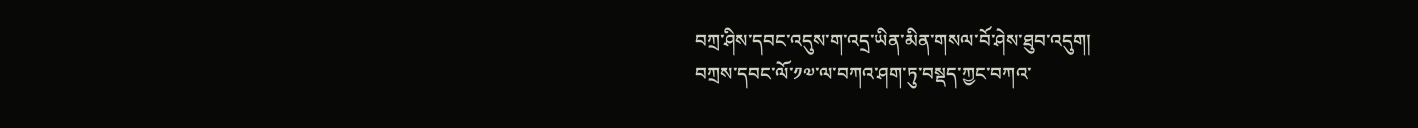བཀྲ་ཤིས་དབང་འདུས་ག་འདྲ་ཡིན་མིན་གསལ་བོ་ཤེས་ཐུབ་འདུག།
བཀྲས་དབང་ལོ་༡༧་ལ་བཀའ་ཤག་ཏུ་བསྡད་ཀྱང་བཀའ་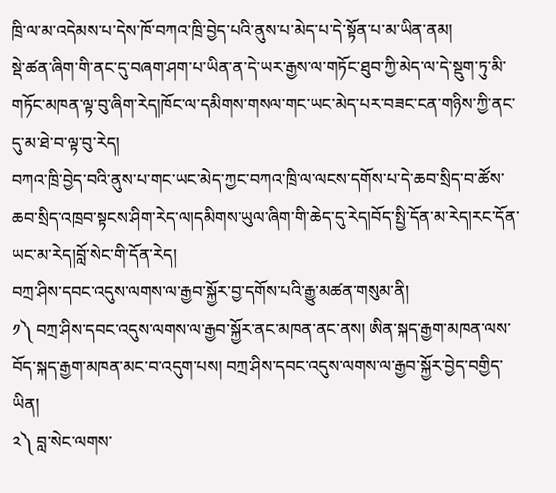ཁྲི་ལ་མ་འདེམས་པ་དེས་ཁོ་བཀའ་ཁྲི་བྱེད་པའི་ནུས་པ་མེད་པ་དེ་སྟོན་པ་མ་ཡིན་ནམ།
སྡེ་ཚན་ཞིག་གི་ནང་དུ་བཞག་ཤག་པ་ཡིན་ན་དེ་ཡར་རྒྱས་ལ་གཏོང་ཐུབ་ཀྱི་མེད་ལ་དེ་སྡུག་ཏུ་མི་གཏོང་མཁན་ལྟ་བུ་ཞིག་རེད།ཁོང་ལ་དམིགས་གསལ་གང་ཡང་མེད་པར་བཟང་ངན་གཉིས་ཀྱི་ནང་དུ་མ་ཐེ་བ་ལྟ་བུ་རེད།
བཀའ་ཁྲི་བྱེད་བའི་ནུས་པ་གང་ཡང་མེད་ཀྱང་བཀའ་ཁྲི་ལ་ལངས་དགོས་པ་དེ་ཆབ་སྲིད་བ་ཚོས་ཆབ་སྲིད་འཁྲབ་སྟངས་ཤིག་རེད་ལ།དམིགས་ཡུལ་ཞིག་གི་ཆེད་དུ་རེད།བོད་སྤྱི་དོན་མ་རེད།རང་དོན་ཡང་མ་རེད།བློ་སེང་གི་དོན་རེད།
བཀྲ་ཤིས་དབང་འདུས་ལགས་ལ་རྒྱབ་སྐྱོར་བྱ་དགོས་པའི་རྒྱུ་མཚན་གསུམ་ནི།
༡༽ བཀྲ་ཤིས་དབང་འདུས་ལགས་ལ་རྒྱབ་སྐྱོར་ནང་མཁན་ནང་ནས། ཨིན་སྐད་རྒྱག་མཁན་ལས་བོད་སྐད་རྒྱག་མཁན་མང་བ་འདུག་པས། བཀྲ་ཤིས་དབང་འདུས་ལགས་ལ་རྒྱབ་སྐྱོར་བྱེད་བགྱིད་ཡིན།
༢༽ བླ་སེང་ལགས་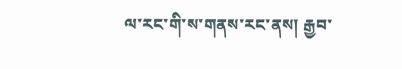ལ་རང་གི་ས་གནས་རང་ནས། རྒྱབ་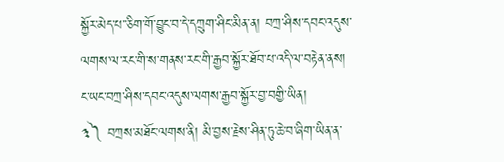སྐྱོར་མེད་པ་་ཅིག་གོ་བྱུང་བ་དེ་དཀྲུག་ཤིང་མིན་ན། བཀྲ་ཤིས་དབང་འདུས་ལགས་ལ་རང་གི་ས་གནས་རང་གི་རྒྱབ་སྐྱོར་ཐོབ་པ་འདི་ལ་བརྟེན་ནས། ང་ཡང་བཀྲ་ཤིས་དབང་འདུས་ལགས་རྒྱབ་སྐྱོར་བྱ་བགྱི་ཡིན།
༣༽ བཀྲས་མཐོང་ལགས་ནི། མི་བྱས་རྗེས་ཤིན་ཏུ་ཆེ་བ་ཞིག་ཡིན་ན་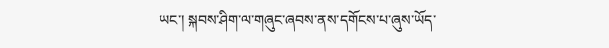ཡང་། སྐབས་ཤིག་ལ་གཞུང་ཞབས་ནས་དགོངས་པ་ཞུས་ཡོད་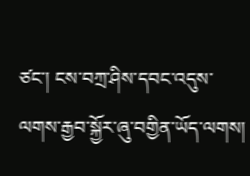ཙང་། ངས་བཀྲ་ཤིས་དབང་འདུས་ལགས་རྒྱབ་སྐྱོར་ཞུ་བགྱིན་ཡོད་ལགས།